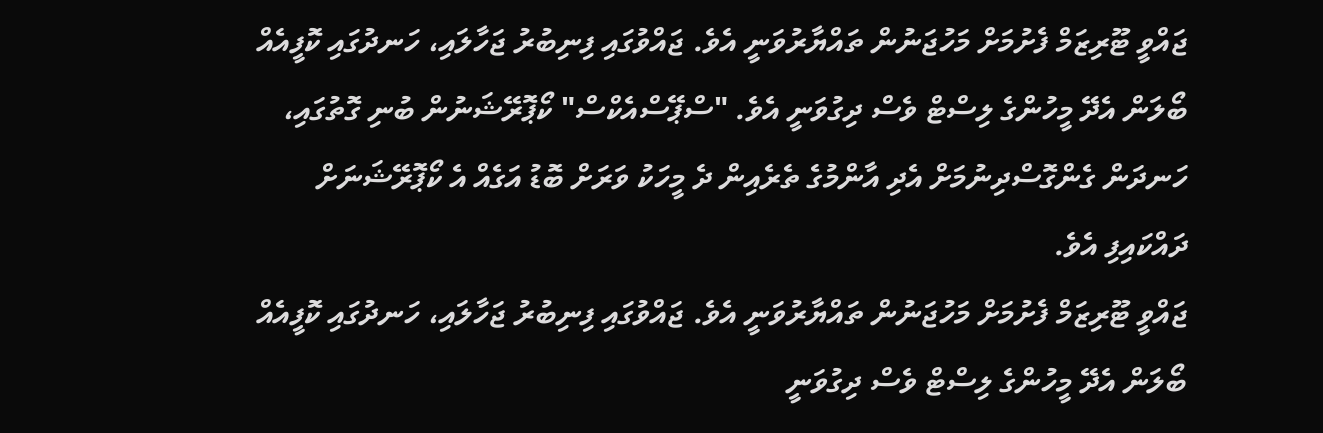ޖައްވީ ޓޫރިޒަމް ފެށުމަށް މަހުޖަނުން ތައްޔާރުވަނީ އެވެ. ޖައްވުގައި ފިނިބުރު ޖަހާލައި، ހަނދުގައި ކޮފީއެއް ބޯލަން އެދޭ މީހުންގެ ލިސްޓް ވެސް ދިގުވަނީ އެވެ. "ސްޕޭސްއެކްސް" ކޯޕޮރޭޝަނުން ބުނި ގޮތުގައި، ހަނދަން ގެންގޮސްދިނުމަށް އެދި އާންމުގެ ތެރެއިން ދެ މީހަކު ވަރަށް ބޮޑު އަގެއް އެ ކޯޕޮރޭޝަނަށް ދައްކައިފި އެވެ.
ޖައްވީ ޓޫރިޒަމް ފެށުމަށް މަހުޖަނުން ތައްޔާރުވަނީ އެވެ. ޖައްވުގައި ފިނިބުރު ޖަހާލައި، ހަނދުގައި ކޮފީއެއް ބޯލަން އެދޭ މީހުންގެ ލިސްޓް ވެސް ދިގުވަނީ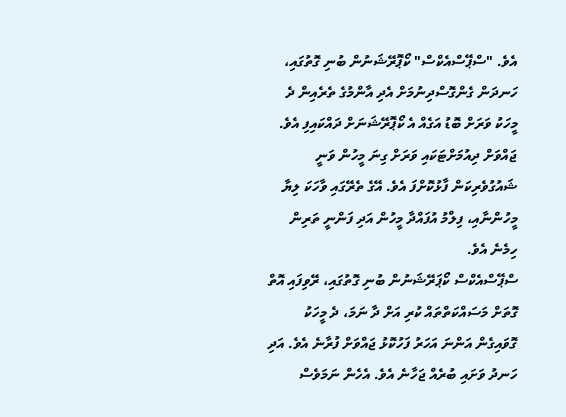އެވެ. "ސްޕޭސްއެކްސް" ކޯޕޮރޭޝަނުން ބުނި ގޮތުގައި، ހަނދަން ގެންގޮސްދިނުމަށް އެދި އާންމުގެ ތެރެއިން ދެ މީހަކު ވަރަށް ބޮޑު އަގެއް އެ ކޯޕޮރޭޝަނަށް ދައްކައިފި އެވެ.
ޖައްވަށް ދިއުމަށްޓަކައި ވަރަށް ގިނަ މީހުން ވަނީ ޝައުގުވެރިކަން ފާޅުކޮށްފަ އެވެ. އޭގެ ތެރޭގައި ވާހަކަ ލިޔާ މީހުންނާއި، ފިލްމު އުފައްދާ މީހުން އަދި ފަންނީ ތަރިން ހިމެނެ އެވެ.
ސްޕޭސްއެކްސް ކޯޕަރޭޝަނުން ބުނި ގޮތުގައި، ރޭވިފައި އޮތް ގޮތަށް މަސައްކަތްތައް ކުރި އަށް ދާ ނަމަ، ދެ މީހަކު ގޮވައިގެން އަންނަ އަހަރު ފަހުކޮޅު ޖައްވަށް ފުރާނެ އެވެ. އަދި ހަނދު ވަށައި ބުރެއް ޖަހާނެ އެވެ. އެހެން ނަމަވެސް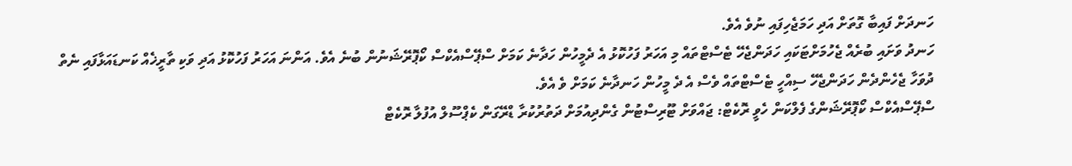ހަނދަށް ފައިބާ ގޮތަށް އަދި ހަމަޖެހިފައި ނުވެ އެވެ.
ހަނދު ވަށައި ބުރެއް ޖެހުމަށްޓަކައި ހަދަންޖެހޭ ޓެސްޓްތައް މި އަހަރު ފަހުކޮޅު އެ ދެމީހުން ހަދާނެ ކަމަށް ސްޕޭސްއެކްސް ކޯޕޮރޭޝަނުން ބުނެ އެވެ. އަންނަ އަހަރު ފަހުކޮޅު އަދި ވަކި ތާރީޚެއް ކަނޑައަޅާފައި ނެތް ދުވަހާ ޖެހެންދެން ހަދަންޖެހޭ ސިއްހީ ޓެސްޓްތައް ވެސް އެ ދެ މީހުން ހަނދާނެ ކަމަށް ވެ އެވެ.
ސްޕޭސްއެކްސް ކޯޕޮރޭޝަންގެ ފެލްކަން ހެވީ ރޮކެޓް: ޖައްވަށް ޓޫރިސްޓުން ގެންދިއުމަށް ދަތުރުކުރާ ޑްރޭގަން ކެޕްސޫލް އުފުލާ ރޮކެޓް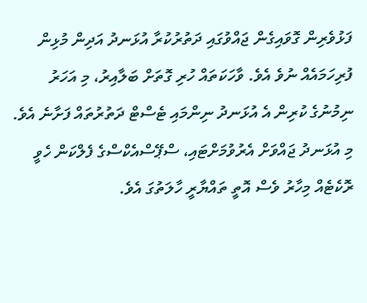ފަޅުވެރިން ގޮވައިގެން ޖައްވުގައި ދަތުރުކުރާ އުޅަނދު އަދިން މުޅިން ފުރިހަމައެއް ނުވެ އެވެ. ވާހަކަތައް ހުރި ގޮތަށް ބަލާއިރު، މި އަހަރު ނިމުނުގެ ކުރިން އެ އުޅަނދު ނިންމައި ޓެސްޓް ދަތުރުތައް ފަށާނެ އެވެ. މި އުޅަނދު ޖައްވަށް އެރުވުމަށްޓައި، ސްޕޭސްއެކްސްގެ ފެލްކަން ހެވީ ރޮކެޓެއް މިހާރު ވެސް އޮތީ ތައްޔާރީ ހާލަތުގަ އެވެ.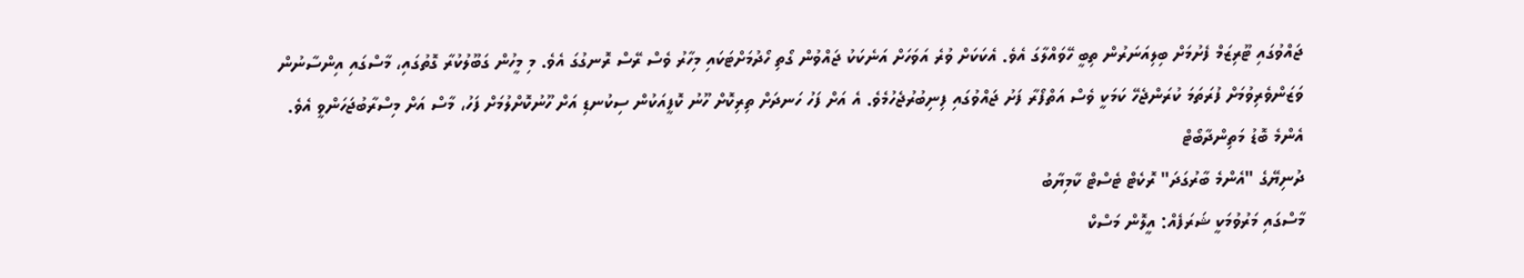ޖައްވުގައި ޓޫރިޒަމް ފެށުމަށް ބިލިއަނަރުން ތިބީ ހޭވައްލާގަ އެވެ. އެކަކަށް ވުރެ އަވަހަށް އަނެކަކު ޖައްވުން ގޯތި ހޯދުމަށްޓަކައި މިހާރު ވެސް ރޭސް ރޮނގުގަ އެވެ. މި މީހުން ގަބޫލުކުރާ ގޮތުގައި، މާސްގައި އިންސާނުން ވަޒަންވެރިވުމަށް ފުރަތަމަ ކުރަންޖެހޭ ކަމަކީ ވެސް އަތްފޯރާ ފަށު ޖައްވުގައި ފިނިބުރުޖެހުމެވެ. އެ އަށް ފަހު ހަނދަށް ތިރިކޮށް ހޫނު ކޮފީއަކުން ސިކުނޑި އަށް ހޫނުކޮށްލުމަށް ފަހު، މާސް އަށް މިސްރާބުޖަހަންވީ އެވެ.
އެންމެ ބޮޑު މަތިންދާބޯޓް
ދުނިޔޭގެ "އެންމެ ބާރުގަދަ" ރޮކެޓް ޓެސްޓް ކާމިޔާބު
މާސްގައި މަރުވުމަކީ ޝަރަފެއް: އީލޮން މަސްކް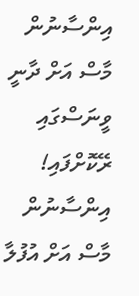އިންސާނުން މާސް އަށް ދާނީ ވީނަސްގައި ރޭކޮށްފައި!
އިންސާނުން މާސް އަށް އުފުލާ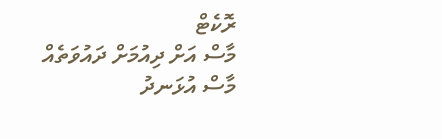ރޮކެޓް
މާސް އަށް ދިއުމަށް ދައުވަތެއް
މާސް އުޅަނދު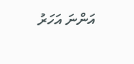އަންނަ އަހަރު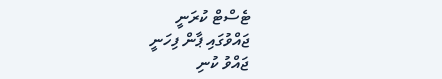ޓެސްޓް ކުރަނީ
ޖައްވުގައި ޕާން ފިހަނީ
ޖައްވު ކުނި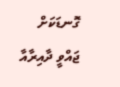ގޮނޑަކަށް
ޖައްވީ ދާއިރާއާ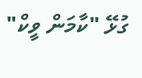ގުޅޭ "ކާމަން ވީކް"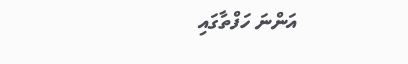އަންނަ ހަފްތާގައި